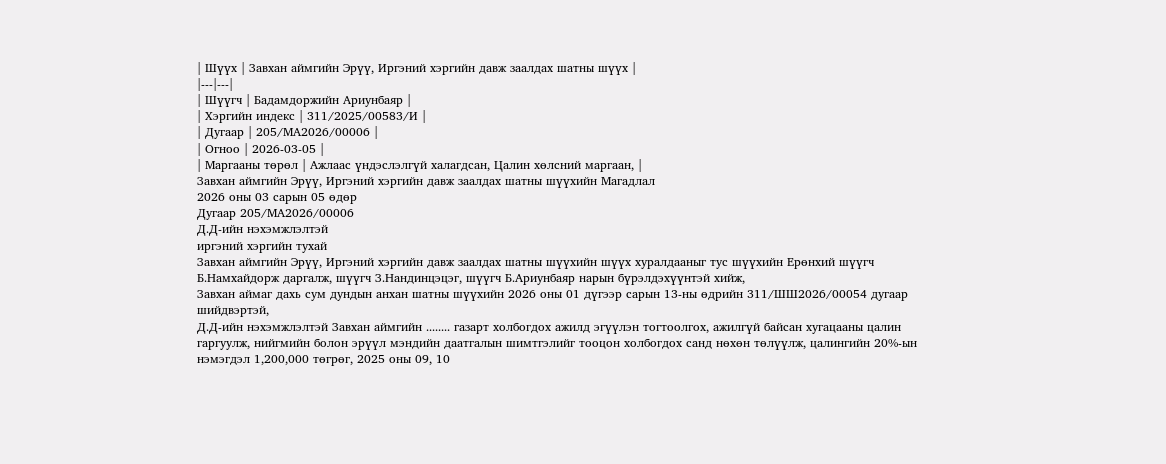| Шүүх | Завхан аймгийн Эрүү, Иргэний хэргийн давж заалдах шатны шүүх |
|---|---|
| Шүүгч | Бадамдоржийн Ариунбаяр |
| Хэргийн индекс | 311/2025/00583/И |
| Дугаар | 205/МА2026/00006 |
| Огноо | 2026-03-05 |
| Маргааны төрөл | Ажлаас үндэслэлгүй халагдсан, Цалин хөлсний маргаан, |
Завхан аймгийн Эрүү, Иргэний хэргийн давж заалдах шатны шүүхийн Магадлал
2026 оны 03 сарын 05 өдөр
Дугаар 205/МА2026/00006
Д.Д-ийн нэхэмжлэлтэй
иргэний хэргийн тухай
Завхан аймгийн Эрүү, Иргэний хэргийн давж заалдах шатны шүүхийн шүүх хуралдааныг тус шүүхийн Ерөнхий шүүгч Б.Намхайдорж даргалж, шүүгч З.Нандинцэцэг, шүүгч Б.Ариунбаяр нарын бүрэлдэхүүнтэй хийж,
Завхан аймаг дахь сум дундын анхан шатны шүүхийн 2026 оны 01 дүгээр сарын 13-ны өдрийн 311/ШШ2026/00054 дугаар шийдвэртэй,
Д.Д-ийн нэхэмжлэлтэй Завхан аймгийн ........ газарт холбогдох ажилд эгүүлэн тогтоолгох, ажилгүй байсан хугацааны цалин гаргуулж, нийгмийн болон эрүүл мэндийн даатгалын шимтгэлийг тооцон холбогдох санд нөхөн төлүүлж, цалингийн 20%-ын нэмэгдэл 1,200,000 төгрөг, 2025 оны 09, 10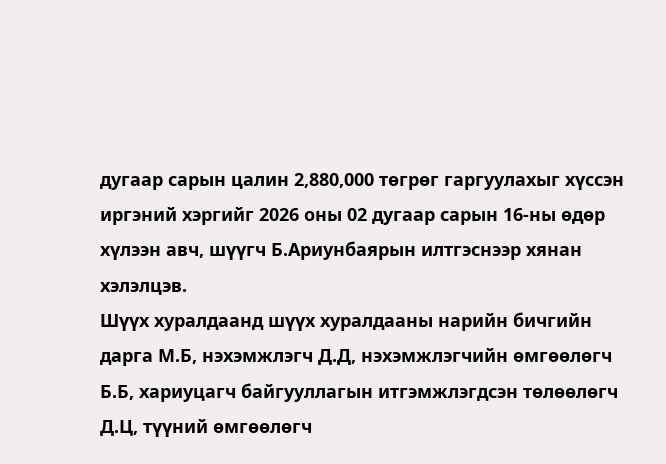дугаар сарын цалин 2,880,000 төгрөг гаргуулахыг хүссэн иргэний хэргийг 2026 оны 02 дугаар сарын 16-ны өдөр хүлээн авч, шүүгч Б.Ариунбаярын илтгэснээр хянан хэлэлцэв.
Шүүх хуралдаанд шүүх хуралдааны нарийн бичгийн дарга М.Б, нэхэмжлэгч Д.Д, нэхэмжлэгчийн өмгөөлөгч Б.Б, хариуцагч байгууллагын итгэмжлэгдсэн төлөөлөгч Д.Ц, түүний өмгөөлөгч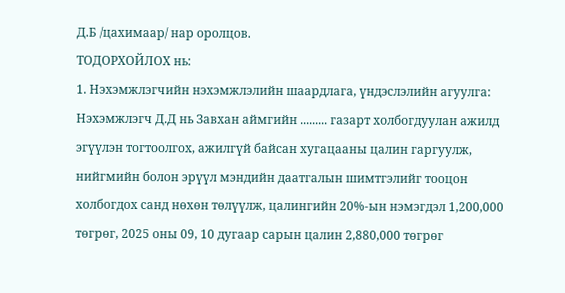Д.Б /цахимаар/ нар оролцов.
ТОДОРХОЙЛОХ нь:
1. Нэхэмжлэгчийн нэхэмжлэлийн шаардлага, үндэслэлийн агуулга:
Нэхэмжлэгч Д.Д нь Завхан аймгийн ......... газарт холбогдуулан ажилд эгүүлэн тогтоолгох, ажилгүй байсан хугацааны цалин гаргуулж, нийгмийн болон эрүүл мэндийн даатгалын шимтгэлийг тооцон холбогдох санд нөхөн төлүүлж, цалингийн 20%-ын нэмэгдэл 1,200,000 төгрөг, 2025 оны 09, 10 дугаар сарын цалин 2,880,000 төгрөг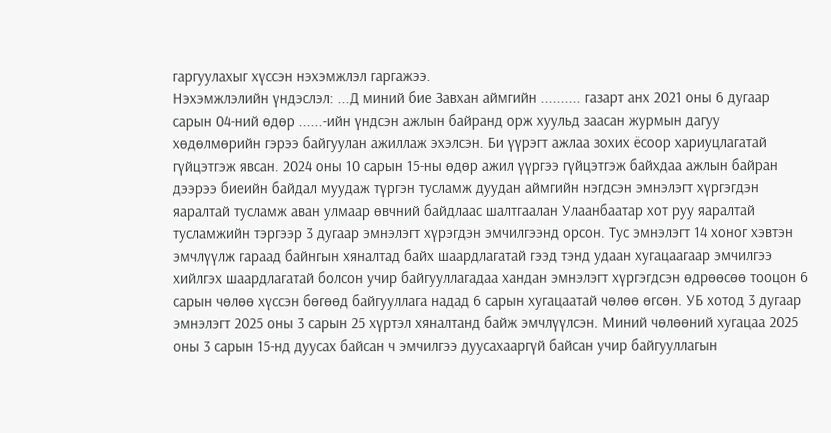гаргуулахыг хүссэн нэхэмжлэл гаргажээ.
Нэхэмжлэлийн үндэслэл: ...Д миний бие Завхан аймгийн .......... газарт анх 2021 оны 6 дугаар сарын 04-ний өдөр ......-ийн үндсэн ажлын байранд орж хуульд заасан журмын дагуу хөдөлмөрийн гэрээ байгуулан ажиллаж эхэлсэн. Би үүрэгт ажлаа зохих ёсоор хариуцлагатай гүйцэтгэж явсан. 2024 оны 10 сарын 15-ны өдөр ажил үүргээ гүйцэтгэж байхдаа ажлын байран дээрээ биеийн байдал муудаж түргэн тусламж дуудан аймгийн нэгдсэн эмнэлэгт хүргэгдэн яаралтай тусламж аван улмаар өвчний байдлаас шалтгаалан Улаанбаатар хот руу яаралтай тусламжийн тэргээр 3 дугаар эмнэлэгт хүрэгдэн эмчилгээнд орсон. Тус эмнэлэгт 14 хоног хэвтэн эмчлүүлж гараад байнгын хяналтад байх шаардлагатай гээд тэнд удаан хугацаагаар эмчилгээ хийлгэх шаардлагатай болсон учир байгууллагадаа хандан эмнэлэгт хүргэгдсэн өдрөөсөө тооцон 6 сарын чөлөө хүссэн бөгөөд байгууллага надад 6 сарын хугацаатай чөлөө өгсөн. УБ хотод 3 дугаар эмнэлэгт 2025 оны 3 сарын 25 хүртэл хяналтанд байж эмчлүүлсэн. Миний чөлөөний хугацаа 2025 оны 3 сарын 15-нд дуусах байсан ч эмчилгээ дуусахааргүй байсан учир байгууллагын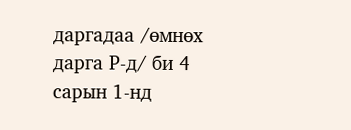даргадаа /өмнөх дарга Р-д/ би 4 сарын 1-нд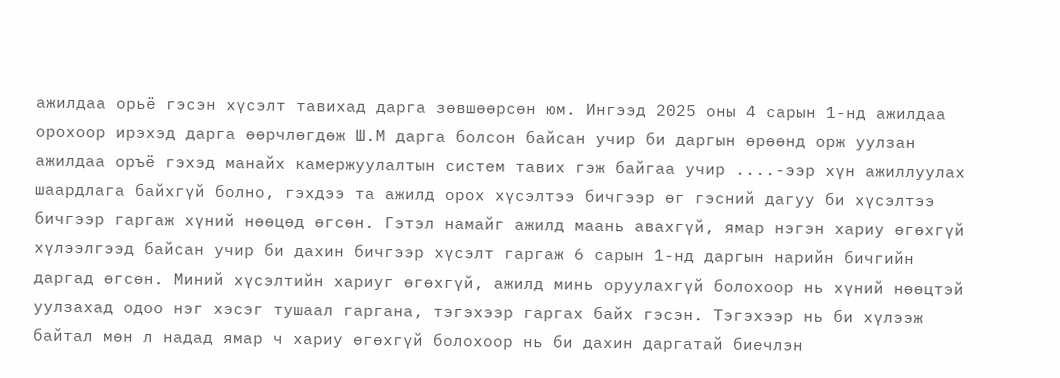ажилдаа орьё гэсэн хүсэлт тавихад дарга зөвшөөрсөн юм. Ингээд 2025 оны 4 сарын 1-нд ажилдаа орохоор ирэхэд дарга өөрчлөгдөж Ш.М дарга болсон байсан учир би даргын өрөөнд орж уулзан ажилдаа оръё гэхэд манайх камержуулалтын систем тавих гэж байгаа учир ....-ээр хүн ажиллуулах шаардлага байхгүй болно, гэхдээ та ажилд орох хүсэлтээ бичгээр өг гэсний дагуу би хүсэлтээ бичгээр гаргаж хүний нөөцөд өгсөн. Гэтэл намайг ажилд маань авахгүй, ямар нэгэн хариу өгөхгүй хүлээлгээд байсан учир би дахин бичгээр хүсэлт гаргаж 6 сарын 1-нд даргын нарийн бичгийн даргад өгсөн. Миний хүсэлтийн хариуг өгөхгүй, ажилд минь оруулахгүй болохоор нь хүний нөөцтэй уулзахад одоо нэг хэсэг тушаал гаргана, тэгэхээр гаргах байх гэсэн. Тэгэхээр нь би хүлээж байтал мөн л надад ямар ч хариу өгөхгүй болохоор нь би дахин даргатай биечлэн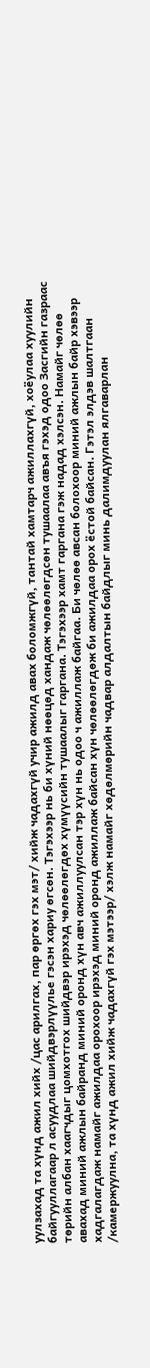уулзахад та хүнд ажил хийх /цас арилгах, пар өргөх гэх мэт/ хийж чадахгүй учир ажилд авах боломжгүй, тантай хамтарч ажиллахгүй, хоёулаа хуулийн байгууллагаар л асуудлаа шийдвэрлүүлье гэсэн хариу өгсөн. Тэгэхээр нь би хүний нөөцөд хандаж чөлөөлөгдсөн тушаалаа авъя гэхэд одоо Засгийн газраас төрийн албан хаагчдыг цомхотгох шийдвэр ирэхэд чөлөөлөгдөх хүмүүсийн тушаалыг гаргана. Тэгэхээр хамт гаргана гэж надад хэлсэн. Намайг чөлөө авахад миний ажлын байранд миний оронд хүн авч ажиллуулсан тэр хүн нь одоо ч ажиллаж байгаа. Би чөлөө авсан болохоор миний ажлын байр хэвээр хадгалагдаж намайг ажилдаа орохоор ирэхэд миний оронд ажиллаж байсан хүн чөлөөлөгдөж би ажилдаа орох ёстой байсан. Гэтэл элдэв шалтгаан /камержуулна, та хүнд ажил хийж чадахгүй гэх мэтээр/ хэлж намайг хөдөлмөрийн чадвар алдалтын байдлыг минь далимдуулан ялгаварлан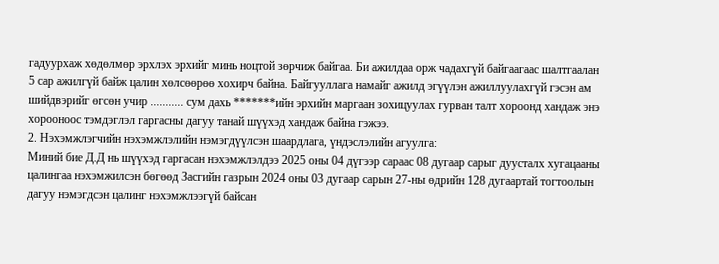гадуурхаж хөдөлмөр эрхлэх эрхийг минь ноцтой зөрчиж байгаа. Би ажилдаа орж чадахгүй байгаагаас шалтгаалан 5 сар ажилгүй байж цалин хөлсөөрөө хохирч байна. Байгууллага намайг ажилд эгүүлэн ажиллуулахгүй гэсэн ам шийдвэрийг өгсөн учир ........... сум дахь *******ийн эрхийн маргаан зохицуулах гурван талт хороонд хандаж энэ хорооноос тэмдэглэл гаргасны дагуу танай шүүхэд хандаж байна гэжээ.
2. Нэхэмжлэгчийн нэхэмжлэлийн нэмэгдүүлсэн шаардлага, үндэслэлийн агуулга:
Миний бие Д.Д нь шүүхэд гаргасан нэхэмжлэлдээ 2025 оны 04 дүгээр сараас 08 дугаар сарыг дуусталх хугацааны цалингаа нэхэмжилсэн бөгөөд Засгийн газрын 2024 оны 03 дугаар сарын 27-ны өдрийн 128 дугаартай тогтоолын дагуу нэмэгдсэн цалинг нэхэмжлээгүй байсан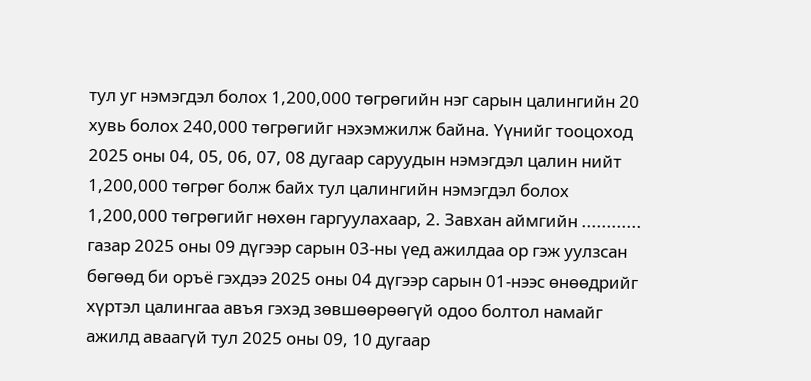тул уг нэмэгдэл болох 1,200,000 төгрөгийн нэг сарын цалингийн 20 хувь болох 240,000 төгрөгийг нэхэмжилж байна. Үүнийг тооцоход 2025 оны 04, 05, 06, 07, 08 дугаар саруудын нэмэгдэл цалин нийт 1,200,000 төгрөг болж байх тул цалингийн нэмэгдэл болох 1,200,000 төгрөгийг нөхөн гаргуулахаар, 2. Завхан аймгийн ............ газар 2025 оны 09 дүгээр сарын 03-ны үед ажилдаа ор гэж уулзсан бөгөөд би оръё гэхдээ 2025 оны 04 дүгээр сарын 01-нээс өнөөдрийг хүртэл цалингаа авъя гэхэд зөвшөөрөөгүй одоо болтол намайг ажилд аваагүй тул 2025 оны 09, 10 дугаар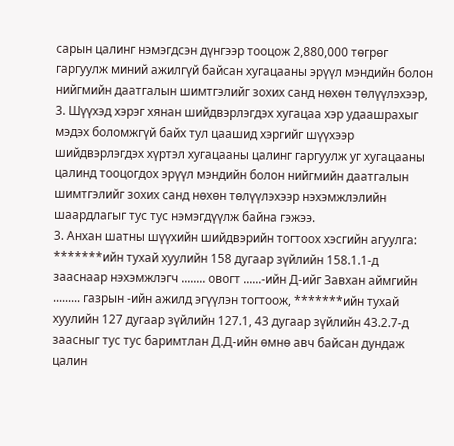сарын цалинг нэмэгдсэн дүнгээр тооцож 2,880,000 төгрөг гаргуулж миний ажилгүй байсан хугацааны эрүүл мэндийн болон нийгмийн даатгалын шимтгэлийг зохих санд нөхөн төлүүлэхээр, 3. Шүүхэд хэрэг хянан шийдвэрлэгдэх хугацаа хэр удаашрахыг мэдэх боломжгүй байх тул цаашид хэргийг шүүхээр шийдвэрлэгдэх хүртэл хугацааны цалинг гаргуулж уг хугацааны цалинд тооцогдох эрүүл мэндийн болон нийгмийн даатгалын шимтгэлийг зохих санд нөхөн төлүүлэхээр нэхэмжлэлийн шаардлагыг тус тус нэмэгдүүлж байна гэжээ.
3. Анхан шатны шүүхийн шийдвэрийн тогтоох хэсгийн агуулга:
*******ийн тухай хуулийн 158 дугаар зүйлийн 158.1.1-д зааснаар нэхэмжлэгч ........ овогт ......-ийн Д-ийг Завхан аймгийн ......... газрын -ийн ажилд эгүүлэн тогтоож, *******ийн тухай хуулийн 127 дугаар зүйлийн 127.1, 43 дугаар зүйлийн 43.2.7-д заасныг тус тус баримтлан Д.Д-ийн өмнө авч байсан дундаж цалин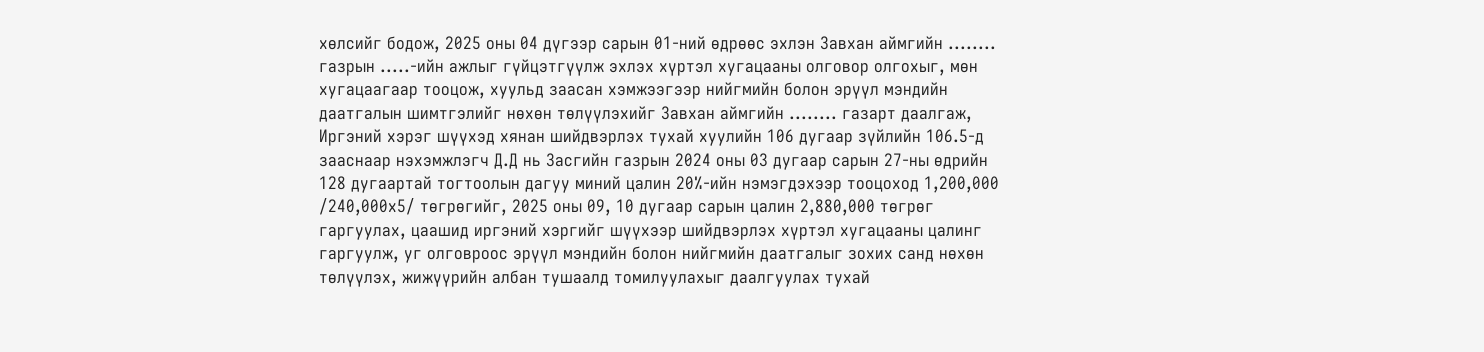хөлсийг бодож, 2025 оны 04 дүгээр сарын 01-ний өдрөөс эхлэн Завхан аймгийн ........ газрын .....-ийн ажлыг гүйцэтгүүлж эхлэх хүртэл хугацааны олговор олгохыг, мөн хугацаагаар тооцож, хуульд заасан хэмжээгээр нийгмийн болон эрүүл мэндийн даатгалын шимтгэлийг нөхөн төлүүлэхийг Завхан аймгийн ........ газарт даалгаж, Иргэний хэрэг шүүхэд хянан шийдвэрлэх тухай хуулийн 106 дугаар зүйлийн 106.5-д зааснаар нэхэмжлэгч Д.Д нь Засгийн газрын 2024 оны 03 дугаар сарын 27-ны өдрийн 128 дугаартай тогтоолын дагуу миний цалин 20%-ийн нэмэгдэхээр тооцоход 1,200,000 /240,000х5/ төгрөгийг, 2025 оны 09, 10 дугаар сарын цалин 2,880,000 төгрөг гаргуулах, цаашид иргэний хэргийг шүүхээр шийдвэрлэх хүртэл хугацааны цалинг гаргуулж, уг олговроос эрүүл мэндийн болон нийгмийн даатгалыг зохих санд нөхөн төлүүлэх, жижүүрийн албан тушаалд томилуулахыг даалгуулах тухай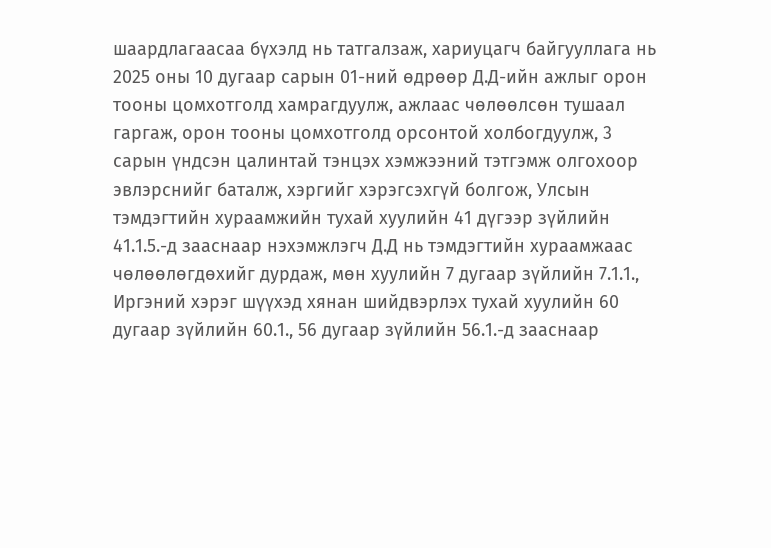шаардлагаасаа бүхэлд нь татгалзаж, хариуцагч байгууллага нь 2025 оны 10 дугаар сарын 01-ний өдрөөр Д.Д-ийн ажлыг орон тооны цомхотголд хамрагдуулж, ажлаас чөлөөлсөн тушаал гаргаж, орон тооны цомхотголд орсонтой холбогдуулж, 3 сарын үндсэн цалинтай тэнцэх хэмжээний тэтгэмж олгохоор эвлэрснийг баталж, хэргийг хэрэгсэхгүй болгож, Улсын тэмдэгтийн хураамжийн тухай хуулийн 41 дүгээр зүйлийн 41.1.5.-д зааснаар нэхэмжлэгч Д.Д нь тэмдэгтийн хураамжаас чөлөөлөгдөхийг дурдаж, мөн хуулийн 7 дугаар зүйлийн 7.1.1., Иргэний хэрэг шүүхэд хянан шийдвэрлэх тухай хуулийн 60 дугаар зүйлийн 60.1., 56 дугаар зүйлийн 56.1.-д зааснаар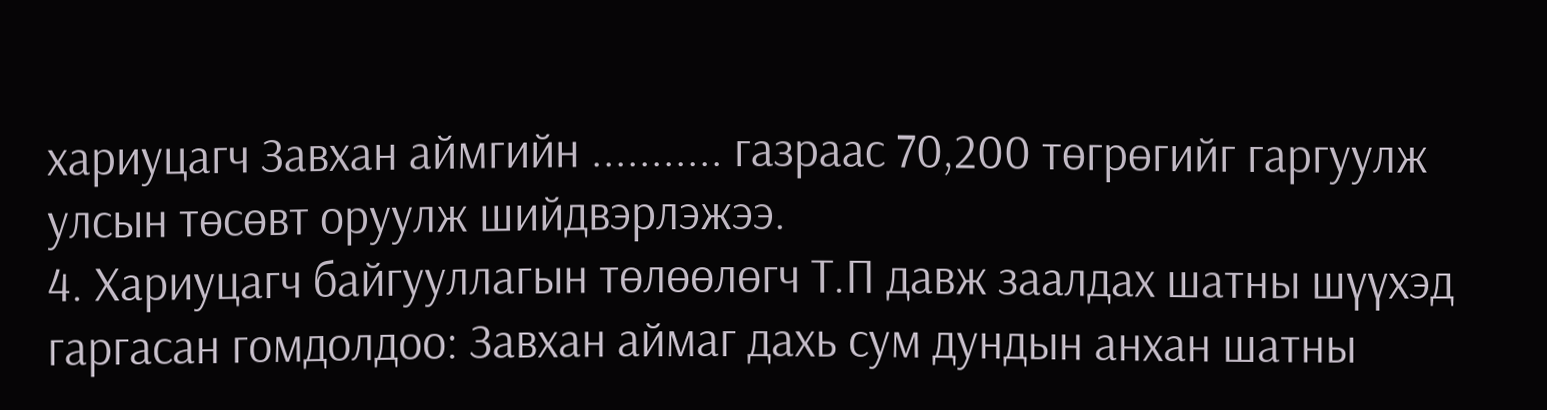хариуцагч Завхан аймгийн ........... газраас 70,200 төгрөгийг гаргуулж улсын төсөвт оруулж шийдвэрлэжээ.
4. Хариуцагч байгууллагын төлөөлөгч Т.П давж заалдах шатны шүүхэд гаргасан гомдолдоо: Завхан аймаг дахь сум дундын анхан шатны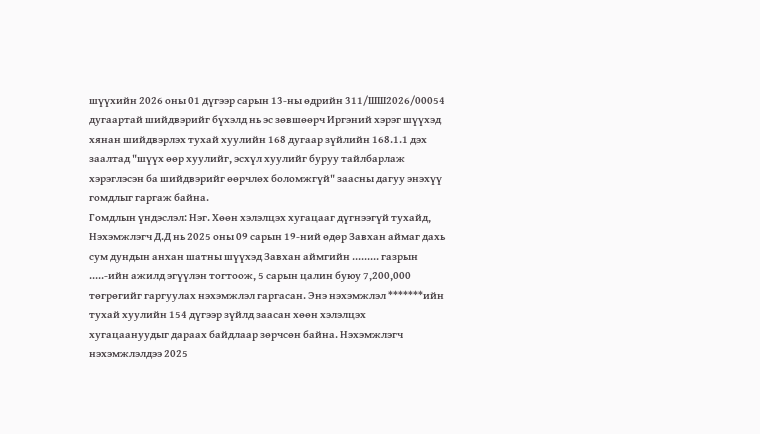шүүхийн 2026 оны 01 дүгээр сарын 13-ны өдрийн 311/ШШ2026/00054 дугаартай шийдвэрийг бүхэлд нь эс зөвшөөрч Иргэний хэрэг шүүхэд хянан шийдвэрлэх тухай хуулийн 168 дугаар зүйлийн 168.1.1 дэх заалтад "шүүх өөр хуулийг, эсхүл хуулийг буруу тайлбарлаж хэрэглэсэн ба шийдвэрийг өөрчлөх боломжгүй" заасны дагуу энэхүү гомдлыг гаргаж байна.
Гомдлын үндэслэл: Нэг. Хөөн хэлэлцэх хугацааг дүгнээгүй тухайд, Нэхэмжлэгч Д.Д нь 2025 оны 09 сарын 19-ний өдөр Завхан аймаг дахь сум дундын анхан шатны шүүхэд Завхан аймгийн ......... газрын .....-ийн ажилд эгүүлэн тогтоож, 5 сарын цалин буюу 7,200,000 төгрөгийг гаргуулах нэхэмжлэл гаргасан. Энэ нэхэмжлэл *******ийн тухай хуулийн 154 дүгээр зүйлд заасан хөөн хэлэлцэх хугацаануудыг дараах байдлаар зөрчсөн байна. Нэхэмжлэгч нэхэмжлэлдээ 2025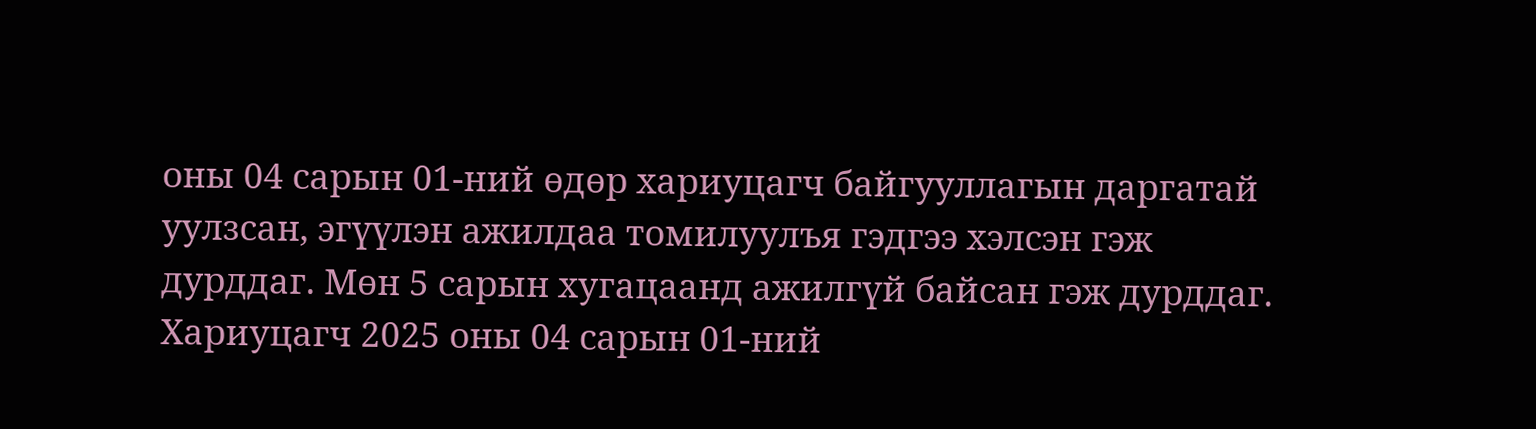оны 04 сарын 01-ний өдөр хариуцагч байгууллагын даргатай уулзсан, эгүүлэн ажилдаа томилуулъя гэдгээ хэлсэн гэж дурддаг. Мөн 5 сарын хугацаанд ажилгүй байсан гэж дурддаг. Хариуцагч 2025 оны 04 сарын 01-ний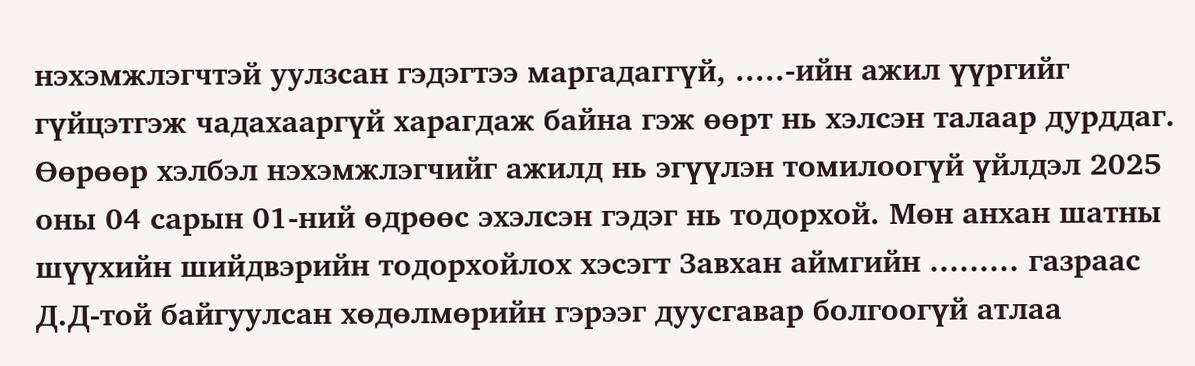нэхэмжлэгчтэй уулзсан гэдэгтээ маргадаггүй, .....-ийн ажил үүргийг гүйцэтгэж чадахааргүй харагдаж байна гэж өөрт нь хэлсэн талаар дурддаг. Өөрөөр хэлбэл нэхэмжлэгчийг ажилд нь эгүүлэн томилоогүй үйлдэл 2025 оны 04 сарын 01-ний өдрөөс эхэлсэн гэдэг нь тодорхой. Мөн анхан шатны шүүхийн шийдвэрийн тодорхойлох хэсэгт Завхан аймгийн ......... газраас Д.Д-той байгуулсан хөдөлмөрийн гэрээг дуусгавар болгоогүй атлаа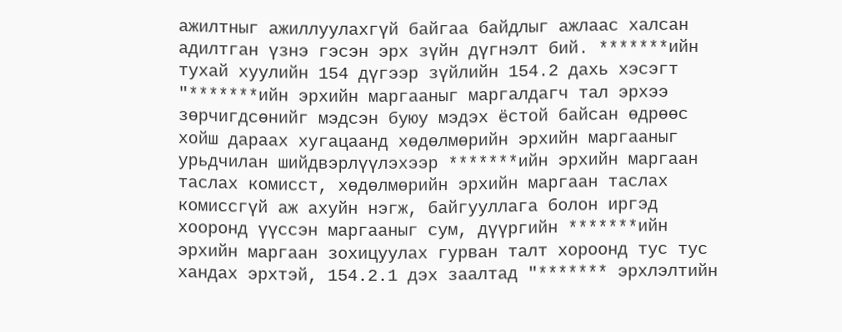ажилтныг ажиллуулахгүй байгаа байдлыг ажлаас халсан адилтган үзнэ гэсэн эрх зүйн дүгнэлт бий. *******ийн тухай хуулийн 154 дүгээр зүйлийн 154.2 дахь хэсэгт "*******ийн эрхийн маргааныг маргалдагч тал эрхээ зөрчигдсөнийг мэдсэн буюу мэдэх ёстой байсан өдрөөс хойш дараах хугацаанд хөдөлмөрийн эрхийн маргааныг урьдчилан шийдвэрлүүлэхээр *******ийн эрхийн маргаан таслах комисст, хөдөлмөрийн эрхийн маргаан таслах комиссгүй аж ахуйн нэгж, байгууллага болон иргэд хооронд үүссэн маргааныг сум, дүүргийн *******ийн эрхийн маргаан зохицуулах гурван талт хороонд тус тус хандах эрхтэй, 154.2.1 дэх заалтад "******* эрхлэлтийн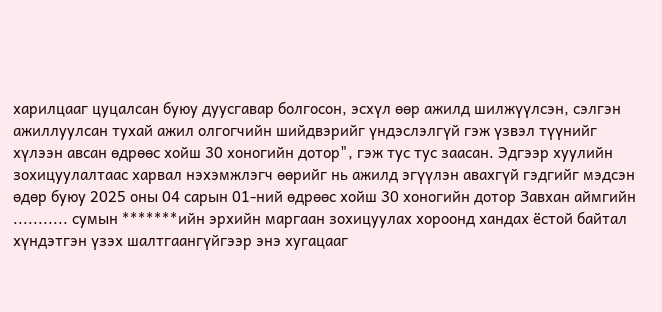харилцааг цуцалсан буюу дуусгавар болгосон, эсхүл өөр ажилд шилжүүлсэн, сэлгэн ажиллуулсан тухай ажил олгогчийн шийдвэрийг үндэслэлгүй гэж үзвэл түүнийг хүлээн авсан өдрөөс хойш 30 хоногийн дотор", гэж тус тус заасан. Эдгээр хуулийн зохицуулалтаас харвал нэхэмжлэгч өөрийг нь ажилд эгүүлэн авахгүй гэдгийг мэдсэн өдөр буюу 2025 оны 04 сарын 01-ний өдрөөс хойш 30 хоногийн дотор Завхан аймгийн ........... сумын *******ийн эрхийн маргаан зохицуулах хороонд хандах ёстой байтал хүндэтгэн үзэх шалтгаангүйгээр энэ хугацааг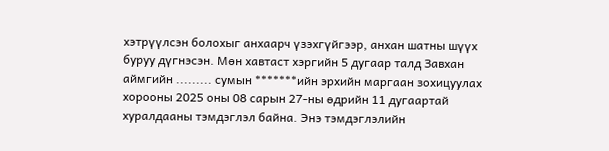хэтрүүлсэн болохыг анхаарч үзэхгүйгээр, анхан шатны шүүх буруу дүгнэсэн. Мөн хавтаст хэргийн 5 дугаар талд Завхан аймгийн ......... сумын *******ийн эрхийн маргаан зохицуулах хорооны 2025 оны 08 сарын 27-ны өдрийн 11 дугаартай хуралдааны тэмдэглэл байна. Энэ тэмдэглэлийн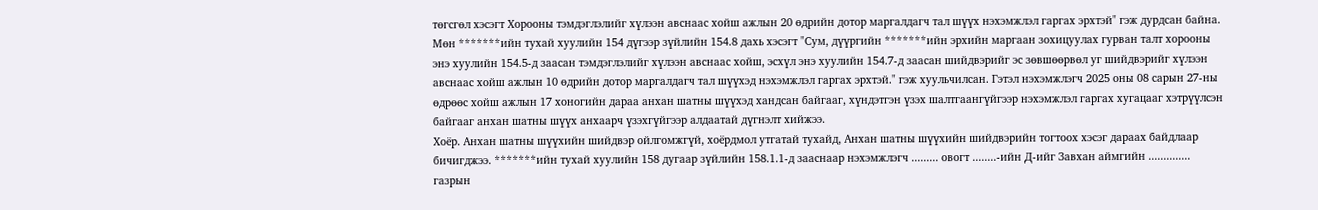төгсгөл хэсэгт Хорооны тэмдэглэлийг хүлээн авснаас хойш ажлын 20 өдрийн дотор маргалдагч тал шүүх нэхэмжлэл гаргах эрхтэй" гэж дурдсан байна. Мөн *******ийн тухай хуулийн 154 дүгээр зүйлийн 154.8 дахь хэсэгт "Сум, дүүргийн *******ийн эрхийн маргаан зохицуулах гурван талт хорооны энэ хуулийн 154.5-д заасан тэмдэглэлийг хүлээн авснаас хойш, эсхүл энэ хуулийн 154.7-д заасан шийдвэрийг эс зөвшөөрвөл уг шийдвэрийг хүлээн авснаас хойш ажлын 10 өдрийн дотор маргалдагч тал шүүхэд нэхэмжлэл гаргах эрхтэй." гэж хуульчилсан. Гэтэл нэхэмжлэгч 2025 оны 08 сарын 27-ны өдрөөс хойш ажлын 17 хоногийн дараа анхан шатны шүүхэд хандсан байгааг, хүндэтгэн үзэх шалтгаангүйгээр нэхэмжлэл гаргах хугацааг хэтрүүлсэн байгааг анхан шатны шүүх анхаарч үзэхгүйгээр алдаатай дүгнэлт хийжээ.
Хоёр. Анхан шатны шүүхийн шийдвэр ойлгомжгүй, хоёрдмол утгатай тухайд, Анхан шатны шүүхийн шийдвэрийн тогтоох хэсэг дараах байдлаар бичигджээ. *******ийн тухай хуулийн 158 дугаар зүйлийн 158.1.1-д зааснаар нэхэмжлэгч ......... овогт ........-ийн Д-ийг Завхан аймгийн .............. газрын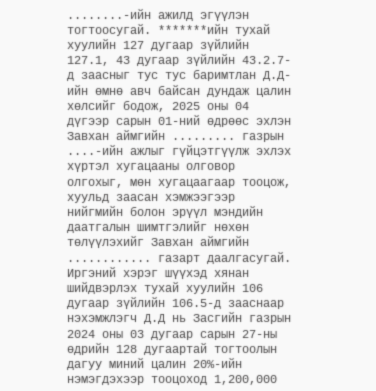........-ийн ажилд эгүүлэн тогтоосугай. *******ийн тухай хуулийн 127 дугаар зүйлийн 127.1, 43 дугаар зүйлийн 43.2.7-д заасныг тус тус баримтлан Д.Д-ийн өмнө авч байсан дундаж цалин хөлсийг бодож, 2025 оны 04 дүгээр сарын 01-ний өдрөөс эхлэн Завхан аймгийн ......... газрын ....-ийн ажлыг гүйцэтгүүлж эхлэх хүртэл хугацааны олговор олгохыг, мөн хугацаагаар тооцож, хуульд заасан хэмжээгээр нийгмийн болон эрүүл мэндийн даатгалын шимтгэлийг нөхөн төлүүлэхийг Завхан аймгийн ............ газарт даалгасугай. Иргэний хэрэг шүүхэд хянан шийдвэрлэх тухай хуулийн 106 дугаар зүйлийн 106.5-д зааснаар нэхэмжлэгч Д.Д нь Засгийн газрын 2024 оны 03 дугаар сарын 27-ны өдрийн 128 дугаартай тогтоолын дагуу миний цалин 20%-ийн нэмэгдэхээр тооцоход 1,200,000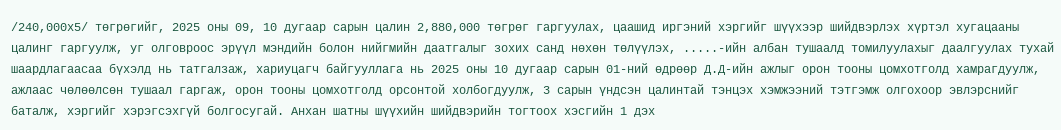/240,000х5/ төгрөгийг, 2025 оны 09, 10 дугаар сарын цалин 2,880,000 төгрөг гаргуулах, цаашид иргэний хэргийг шүүхээр шийдвэрлэх хүртэл хугацааны цалинг гаргуулж, уг олговроос эрүүл мэндийн болон нийгмийн даатгалыг зохих санд нөхөн төлүүлэх, .....-ийн албан тушаалд томилуулахыг даалгуулах тухай шаардлагаасаа бүхэлд нь татгалзаж, хариуцагч байгууллага нь 2025 оны 10 дугаар сарын 01-ний өдрөөр Д.Д-ийн ажлыг орон тооны цомхотголд хамрагдуулж, ажлаас чөлөөлсөн тушаал гаргаж, орон тооны цомхотголд орсонтой холбогдуулж, 3 сарын үндсэн цалинтай тэнцэх хэмжээний тэтгэмж олгохоор эвлэрснийг баталж, хэргийг хэрэгсэхгүй болгосугай. Анхан шатны шүүхийн шийдвэрийн тогтоох хэсгийн 1 дэх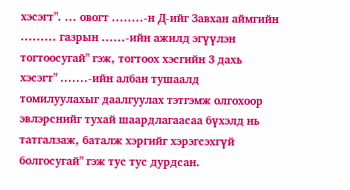хэсэгт". ... овогт ........-н Д-ийг Завхан аймгийн ......... газрын ......-ийн ажилд эгүүлэн тогтоосугай" гэж, тогтоох хэсгийн 3 дахь хэсэгт" .......-ийн албан тушаалд томилуулахыг даалгуулах тэтгэмж олгохоор эвлэрснийг тухай шаардлагаасаа бүхэлд нь татгалзаж, баталж хэргийг хэрэгсэхгүй болгосугай" гэж тус тус дурдсан.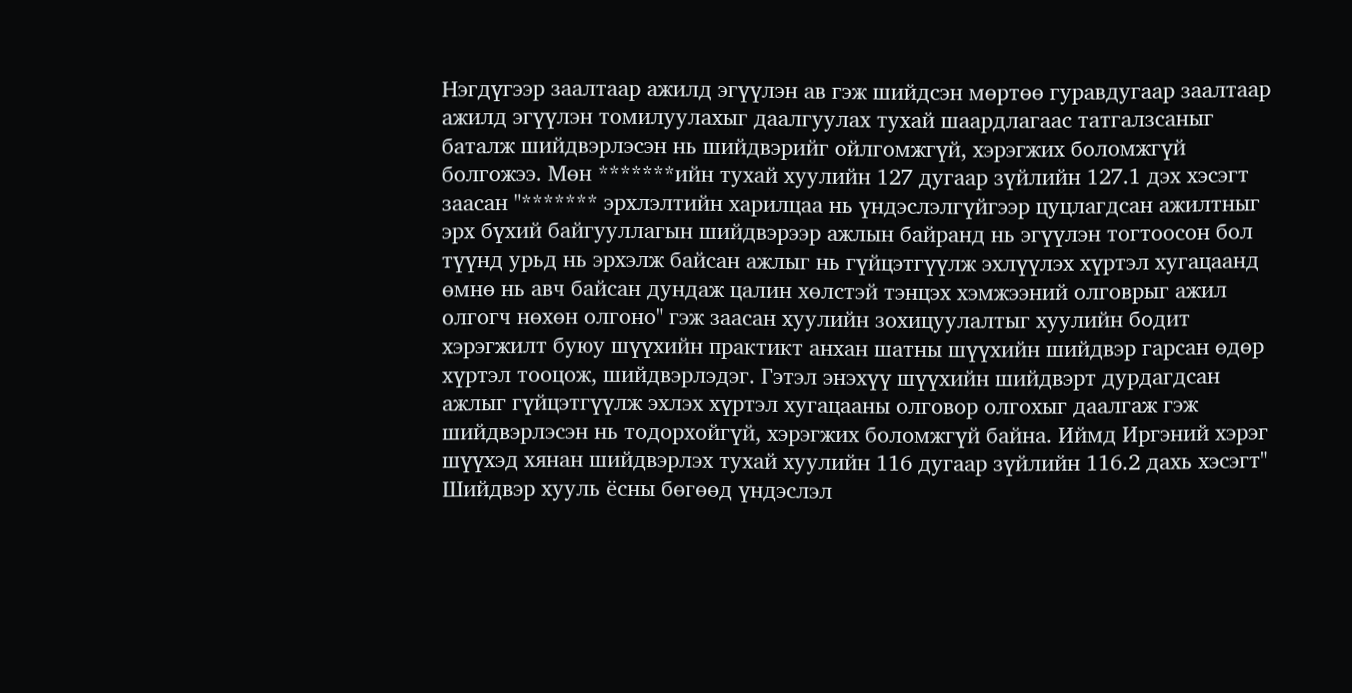Нэгдүгээр заалтаар ажилд эгүүлэн ав гэж шийдсэн мөртөө гуравдугаар заалтаар ажилд эгүүлэн томилуулахыг даалгуулах тухай шаардлагаас татгалзсаныг баталж шийдвэрлэсэн нь шийдвэрийг ойлгомжгүй, хэрэгжих боломжгүй болгожээ. Мөн *******ийн тухай хуулийн 127 дугаар зүйлийн 127.1 дэх хэсэгт заасан "******* эрхлэлтийн харилцаа нь үндэслэлгүйгээр цуцлагдсан ажилтныг эрх бүхий байгууллагын шийдвэрээр ажлын байранд нь эгүүлэн тогтоосон бол түүнд урьд нь эрхэлж байсан ажлыг нь гүйцэтгүүлж эхлүүлэх хүртэл хугацаанд өмнө нь авч байсан дундаж цалин хөлстэй тэнцэх хэмжээний олговрыг ажил олгогч нөхөн олгоно" гэж заасан хуулийн зохицуулалтыг хуулийн бодит хэрэгжилт буюу шүүхийн практикт анхан шатны шүүхийн шийдвэр гарсан өдөр хүртэл тооцож, шийдвэрлэдэг. Гэтэл энэхүү шүүхийн шийдвэрт дурдагдсан ажлыг гүйцэтгүүлж эхлэх хүртэл хугацааны олговор олгохыг даалгаж гэж шийдвэрлэсэн нь тодорхойгүй, хэрэгжих боломжгүй байна. Иймд Иргэний хэрэг шүүхэд хянан шийдвэрлэх тухай хуулийн 116 дугаар зүйлийн 116.2 дахь хэсэгт" Шийдвэр хууль ёсны бөгөөд үндэслэл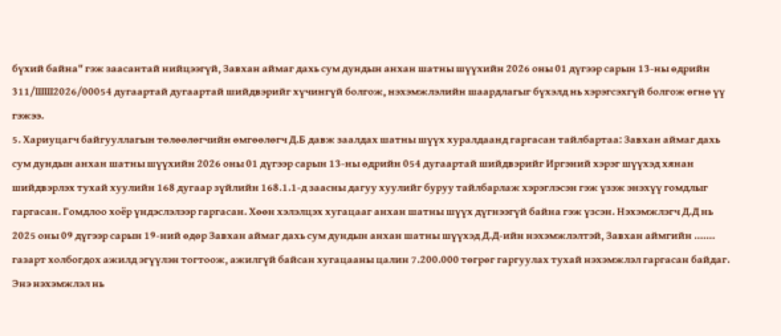бүхий байна" гэж заасантай нийцээгүй, Завхан аймаг дахь сум дундын анхан шатны шүүхийн 2026 оны 01 дүгээр сарын 13-ны өдрийн 311/ШШ2026/00054 дугаартай дугаартай шийдвэрийг хүчингүй болгож, нэхэмжлэлийн шаардлагыг бүхэлд нь хэрэгсэхгүй болгож өгнө үү гэжээ.
5. Хариуцагч байгууллагын төлөөлөгчийн өмгөөлөгч Д.Б давж заалдах шатны шүүх хуралдаанд гаргасан тайлбартаа: Завхан аймаг дахь сум дундын анхан шатны шүүхийн 2026 оны 01 дүгээр сарын 13-ны өдрийн 054 дугаартай шийдвэрийг Иргэний хэрэг шүүхэд хянан шийдвэрлэх тухай хуулийн 168 дугаар зүйлийн 168.1.1-д заасны дагуу хуулийг буруу тайлбарлаж хэрэглэсэн гэж үзэж энэхүү гомдлыг гаргасан. Гомдлоо хоёр үндэслэлээр гаргасан. Хөөн хэлэлцэх хугацааг анхан шатны шүүх дүгнээгүй байна гэж үзсэн. Нэхэмжлэгч Д.Д нь 2025 оны 09 дүгээр сарын 19-ний өдөр Завхан аймаг дахь сум дундын анхан шатны шүүхэд Д.Д-ийн нэхэмжлэлтэй, Завхан аймгийн ....... газарт холбогдох ажилд эгүүлэн тогтоож, ажилгүй байсан хугацааны цалин 7.200.000 төгрөг гаргуулах тухай нэхэмжлэл гаргасан байдаг. Энэ нэхэмжлэл нь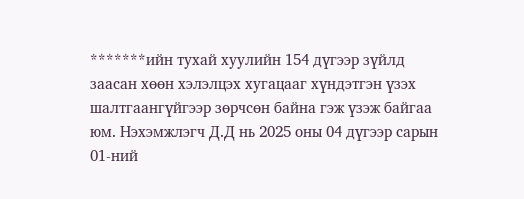*******ийн тухай хуулийн 154 дүгээр зүйлд заасан хөөн хэлэлцэх хугацааг хүндэтгэн үзэх шалтгаангүйгээр зөрчсөн байна гэж үзэж байгаа юм. Нэхэмжлэгч Д.Д нь 2025 оны 04 дүгээр сарын 01-ний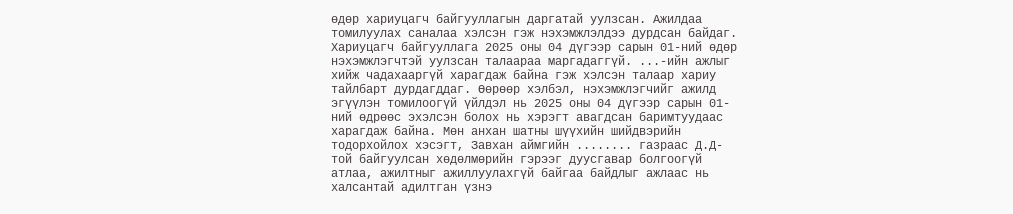өдөр хариуцагч байгууллагын даргатай уулзсан. Ажилдаа томилуулах саналаа хэлсэн гэж нэхэмжлэлдээ дурдсан байдаг. Хариуцагч байгууллага 2025 оны 04 дүгээр сарын 01-ний өдөр нэхэмжлэгчтэй уулзсан талаараа маргадаггүй. ...-ийн ажлыг хийж чадахааргүй харагдаж байна гэж хэлсэн талаар хариу тайлбарт дурдагддаг. Өөрөөр хэлбэл, нэхэмжлэгчийг ажилд эгүүлэн томилоогүй үйлдэл нь 2025 оны 04 дүгээр сарын 01-ний өдрөөс эхэлсэн болох нь хэрэгт авагдсан баримтуудаас харагдаж байна. Мөн анхан шатны шүүхийн шийдвэрийн тодорхойлох хэсэгт, Завхан аймгийн ........ газраас Д.Д-той байгуулсан хөдөлмөрийн гэрээг дуусгавар болгоогүй атлаа, ажилтныг ажиллуулахгүй байгаа байдлыг ажлаас нь халсантай адилтган үзнэ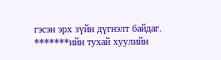гэсэн эрх зүйн дүгнэлт байдаг. *******ийн тухай хуулийн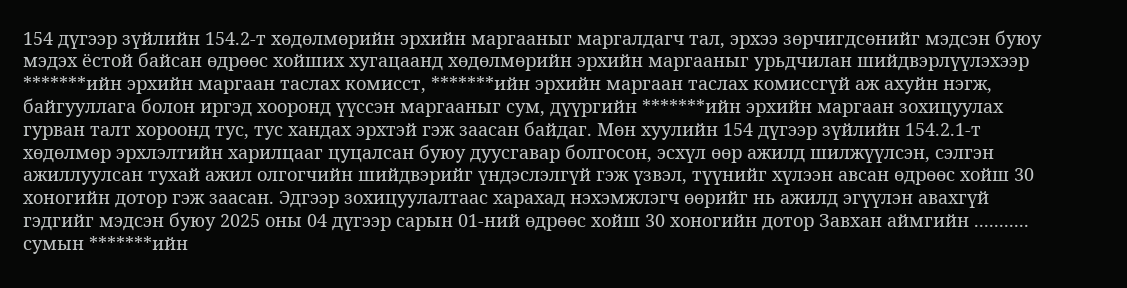154 дүгээр зүйлийн 154.2-т хөдөлмөрийн эрхийн маргааныг маргалдагч тал, эрхээ зөрчигдсөнийг мэдсэн буюу мэдэх ёстой байсан өдрөөс хойших хугацаанд хөдөлмөрийн эрхийн маргааныг урьдчилан шийдвэрлүүлэхээр *******ийн эрхийн маргаан таслах комисст, *******ийн эрхийн маргаан таслах комиссгүй аж ахуйн нэгж, байгууллага болон иргэд хооронд үүссэн маргааныг сум, дүүргийн *******ийн эрхийн маргаан зохицуулах гурван талт хороонд тус, тус хандах эрхтэй гэж заасан байдаг. Мөн хуулийн 154 дүгээр зүйлийн 154.2.1-т хөдөлмөр эрхлэлтийн харилцааг цуцалсан буюу дуусгавар болгосон, эсхүл өөр ажилд шилжүүлсэн, сэлгэн ажиллуулсан тухай ажил олгогчийн шийдвэрийг үндэслэлгүй гэж үзвэл, түүнийг хүлээн авсан өдрөөс хойш 30 хоногийн дотор гэж заасан. Эдгээр зохицуулалтаас харахад нэхэмжлэгч өөрийг нь ажилд эгүүлэн авахгүй гэдгийг мэдсэн буюу 2025 оны 04 дүгээр сарын 01-ний өдрөөс хойш 30 хоногийн дотор Завхан аймгийн ........... сумын *******ийн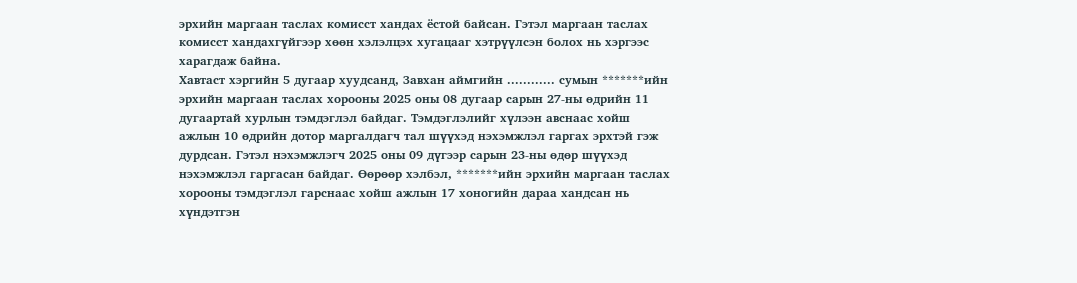эрхийн маргаан таслах комисст хандах ёстой байсан. Гэтэл маргаан таслах комисст хандахгүйгээр хөөн хэлэлцэх хугацааг хэтрүүлсэн болох нь хэргээс харагдаж байна.
Хавтаст хэргийн 5 дугаар хуудсанд, Завхан аймгийн ............ сумын *******ийн эрхийн маргаан таслах хорооны 2025 оны 08 дугаар сарын 27-ны өдрийн 11 дугаартай хурлын тэмдэглэл байдаг. Тэмдэглэлийг хүлээн авснаас хойш ажлын 10 өдрийн дотор маргалдагч тал шүүхэд нэхэмжлэл гаргах эрхтэй гэж дурдсан. Гэтэл нэхэмжлэгч 2025 оны 09 дүгээр сарын 23-ны өдөр шүүхэд нэхэмжлэл гаргасан байдаг. Өөрөөр хэлбэл, *******ийн эрхийн маргаан таслах хорооны тэмдэглэл гарснаас хойш ажлын 17 хоногийн дараа хандсан нь хүндэтгэн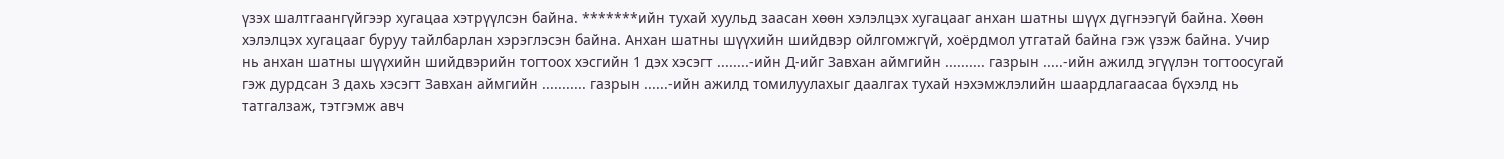үзэх шалтгаангүйгээр хугацаа хэтрүүлсэн байна. *******ийн тухай хуульд заасан хөөн хэлэлцэх хугацааг анхан шатны шүүх дүгнээгүй байна. Хөөн хэлэлцэх хугацааг буруу тайлбарлан хэрэглэсэн байна. Анхан шатны шүүхийн шийдвэр ойлгомжгүй, хоёрдмол утгатай байна гэж үзэж байна. Учир нь анхан шатны шүүхийн шийдвэрийн тогтоох хэсгийн 1 дэх хэсэгт ........-ийн Д-ийг Завхан аймгийн .......... газрын .....-ийн ажилд эгүүлэн тогтоосугай гэж дурдсан 3 дахь хэсэгт Завхан аймгийн ........... газрын ......-ийн ажилд томилуулахыг даалгах тухай нэхэмжлэлийн шаардлагаасаа бүхэлд нь татгалзаж, тэтгэмж авч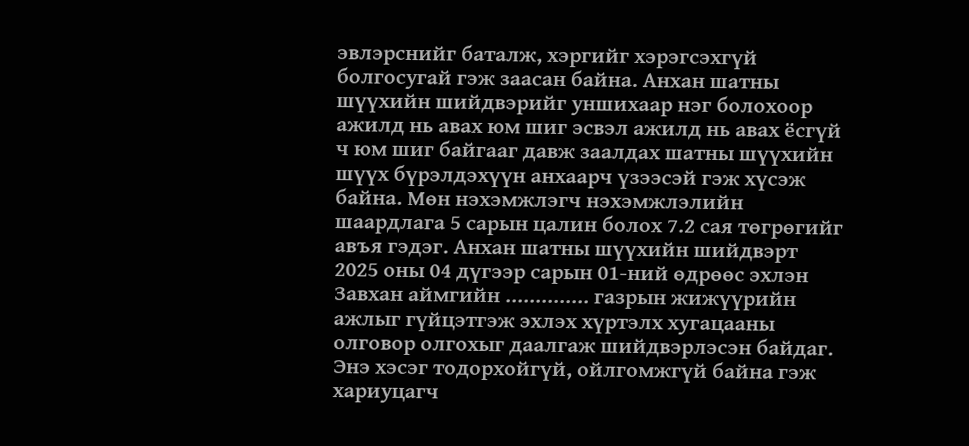эвлэрснийг баталж, хэргийг хэрэгсэхгүй болгосугай гэж заасан байна. Анхан шатны шүүхийн шийдвэрийг уншихаар нэг болохоор ажилд нь авах юм шиг эсвэл ажилд нь авах ёсгүй ч юм шиг байгааг давж заалдах шатны шүүхийн шүүх бүрэлдэхүүн анхаарч үзээсэй гэж хүсэж байна. Мөн нэхэмжлэгч нэхэмжлэлийн шаардлага 5 сарын цалин болох 7.2 сая төгрөгийг авъя гэдэг. Анхан шатны шүүхийн шийдвэрт 2025 оны 04 дүгээр сарын 01-ний өдрөөс эхлэн Завхан аймгийн .............. газрын жижүүрийн ажлыг гүйцэтгэж эхлэх хүртэлх хугацааны олговор олгохыг даалгаж шийдвэрлэсэн байдаг. Энэ хэсэг тодорхойгүй, ойлгомжгүй байна гэж хариуцагч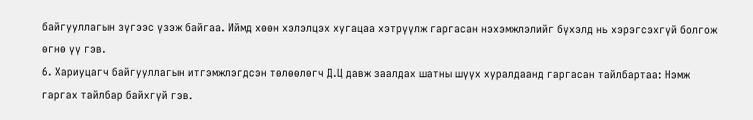байгууллагын зүгээс үзэж байгаа. Иймд хөөн хэлэлцэх хугацаа хэтрүүлж гаргасан нэхэмжлэлийг бүхэлд нь хэрэгсэхгүй болгож өгнө үү гэв.
6. Хариуцагч байгууллагын итгэмжлэгдсэн төлөөлөгч Д.Ц давж заалдах шатны шүүх хуралдаанд гаргасан тайлбартаа: Нэмж гаргах тайлбар байхгүй гэв.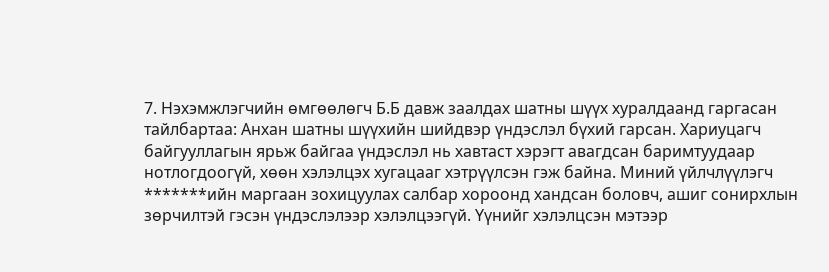7. Нэхэмжлэгчийн өмгөөлөгч Б.Б давж заалдах шатны шүүх хуралдаанд гаргасан тайлбартаа: Анхан шатны шүүхийн шийдвэр үндэслэл бүхий гарсан. Хариуцагч байгууллагын ярьж байгаа үндэслэл нь хавтаст хэрэгт авагдсан баримтуудаар нотлогдоогүй, хөөн хэлэлцэх хугацааг хэтрүүлсэн гэж байна. Миний үйлчлүүлэгч *******ийн маргаан зохицуулах салбар хороонд хандсан боловч, ашиг сонирхлын зөрчилтэй гэсэн үндэслэлээр хэлэлцээгүй. Үүнийг хэлэлцсэн мэтээр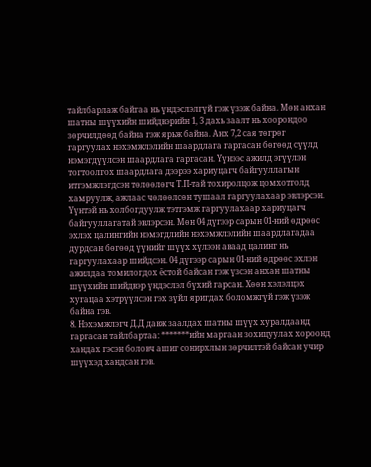тайлбарлаж байгаа нь үндэслэлгүй гэж үзэж байна. Мөн анхан шатны шүүхийн шийдвэрийн 1, 3 дахь заалт нь хоорондоо зөрчилдөөд байна гэж ярьж байна. Анх 7,2 сая төгрөг гаргуулах нэхэмжлэлийн шаардлага гаргасан бөгөөд сүүлд нэмэгдүүлсэн шаардлага гаргасан. Үүнээс ажилд эгүүлэн тогтоолгох шаардлага дээрээ хариуцагч байгууллагын итгэмжлэгдсэн төлөөлөгч Т.П-тай тохиролцож цомхотголд хамруулж, ажлаас чөлөөлсөн тушаал гаргуулахаар эвлэрсэн. Үүнтэй нь холбогдуулж тэтгэмж гаргуулахаар хариуцагч байгууллагатай эвлэрсэн. Мөн 04 дүгээр сарын 01-ний өдрөөс эхлэх цалингийн нэмэгдлийн нэхэмжлэлийн шаардлагадаа дурдсан бөгөөд үүнийг шүүх хүлээн аваад цалинг нь гаргуулахаар шийдсэн. 04 дүгээр сарын 01-ний өдрөөс эхлэн ажилдаа томилогдох ёстой байсан гэж үзсэн анхан шатны шүүхийн шийдвэр үндэслэл бүхий гарсан. Хөөн хэлэлцэх хугацаа хэтрүүлсэн гэх зүйл яригдах боломжгүй гэж үзэж байна гэв.
8. Нэхэмжлэгч Д.Д давж заалдах шатны шүүх хуралдаанд гаргасан тайлбартаа: *******ийн маргаан зохицуулах хороонд хандах гэсэн боловч ашиг сонирхлын зөрчилтэй байсан учир шүүхэд хандсан гэв.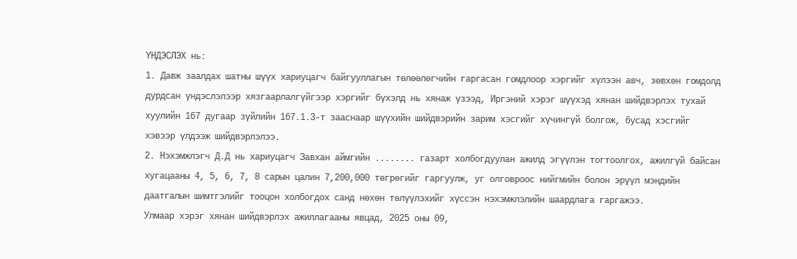ҮНДЭСЛЭХ нь:
1. Давж заалдах шатны шүүх хариуцагч байгууллагын төлөөлөгчийн гаргасан гомдлоор хэргийг хүлээн авч, зөвхөн гомдолд дурдсан үндэслэлээр хязгаарлалгүйгээр хэргийг бүхэлд нь хянаж үзээд, Иргэний хэрэг шүүхэд хянан шийдвэрлэх тухай хуулийн 167 дугаар зүйлийн 167.1.3-т зааснаар шүүхийн шийдвэрийн зарим хэсгийг хүчингүй болгож, бусад хэсгийг хэвээр үлдээж шийдвэрлэлээ.
2. Нэхэмжлэгч Д.Д нь хариуцагч Завхан аймгийн ........ газарт холбогдуулан ажилд эгүүлэн тогтоолгох, ажилгүй байсан хугацааны 4, 5, 6, 7, 8 сарын цалин 7,200,000 төгрөгийг гаргуулж, уг олговроос нийгмийн болон эрүүл мэндийн даатгалын шимтгэлийг тооцон холбогдох санд нөхөн төлүүлэхийг хүссэн нэхэмжлэлийн шаардлага гаргажээ.
Улмаар хэрэг хянан шийдвэрлэх ажиллагааны явцад, 2025 оны 09,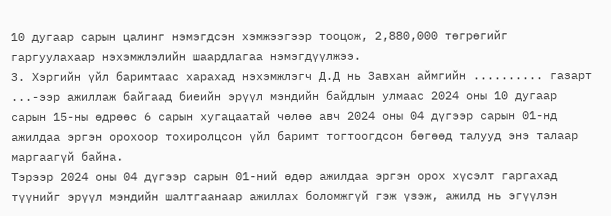10 дугаар сарын цалинг нэмэгдсэн хэмжээгээр тооцож, 2,880,000 төгрөгийг гаргуулахаар нэхэмжлэлийн шаардлагаа нэмэгдүүлжээ.
3. Хэргийн үйл баримтаас харахад нэхэмжлэгч Д.Д нь Завхан аймгийн .......... газарт ...-ээр ажиллаж байгаад биеийн эрүүл мэндийн байдлын улмаас 2024 оны 10 дугаар сарын 15-ны өдрөөс 6 сарын хугацаатай чөлөө авч 2024 оны 04 дүгээр сарын 01-нд ажилдаа эргэн орохоор тохиролцсон үйл баримт тогтоогдсон бөгөөд талууд энэ талаар маргаагүй байна.
Тэрээр 2024 оны 04 дүгээр сарын 01-ний өдөр ажилдаа эргэн орох хүсэлт гаргахад түүнийг эрүүл мэндийн шалтгаанаар ажиллах боломжгүй гэж үзэж, ажилд нь эгүүлэн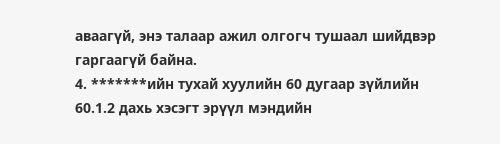аваагүй, энэ талаар ажил олгогч тушаал шийдвэр гаргаагүй байна.
4. *******ийн тухай хуулийн 60 дугаар зүйлийн 60.1.2 дахь хэсэгт эрүүл мэндийн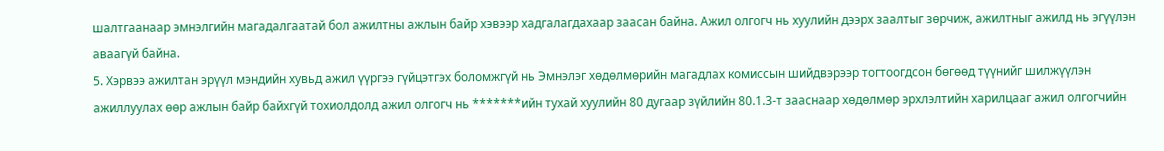шалтгаанаар эмнэлгийн магадалгаатай бол ажилтны ажлын байр хэвээр хадгалагдахаар заасан байна. Ажил олгогч нь хуулийн дээрх заалтыг зөрчиж, ажилтныг ажилд нь эгүүлэн аваагүй байна.
5. Хэрвээ ажилтан эрүүл мэндийн хувьд ажил үүргээ гүйцэтгэх боломжгүй нь Эмнэлэг хөдөлмөрийн магадлах комиссын шийдвэрээр тогтоогдсон бөгөөд түүнийг шилжүүлэн ажиллуулах өөр ажлын байр байхгүй тохиолдолд ажил олгогч нь *******ийн тухай хуулийн 80 дугаар зүйлийн 80.1.3-т зааснаар хөдөлмөр эрхлэлтийн харилцааг ажил олгогчийн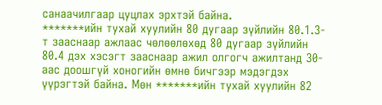санаачилгаар цуцлах эрхтэй байна.
*******ийн тухай хуулийн 80 дугаар зүйлийн 80.1.3-т зааснаар ажлаас чөлөөлөхөд 80 дугаар зүйлийн 80.4 дэх хэсэгт зааснаар ажил олгогч ажилтанд 30-аас доошгүй хоногийн өмнө бичгээр мэдэгдэх үүрэгтэй байна. Мөн *******ийн тухай хуулийн 82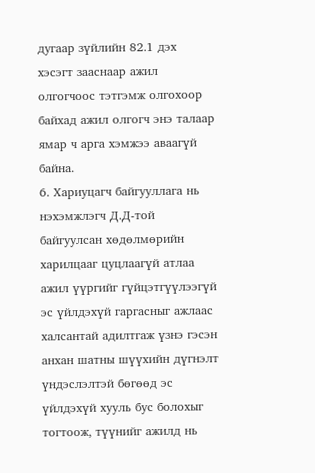дугаар зүйлийн 82.1 дэх хэсэгт зааснаар ажил олгогчоос тэтгэмж олгохоор байхад ажил олгогч энэ талаар ямар ч арга хэмжээ аваагүй байна.
6. Хариуцагч байгууллага нь нэхэмжлэгч Д.Д-той байгуулсан хөдөлмөрийн харилцааг цуцлаагүй атлаа ажил үүргийг гүйцэтгүүлээгүй эс үйлдэхүй гаргасныг ажлаас халсантай адилтгаж үзнэ гэсэн анхан шатны шүүхийн дүгнэлт үндэслэлтэй бөгөөд эс үйлдэхүй хууль бус болохыг тогтоож, түүнийг ажилд нь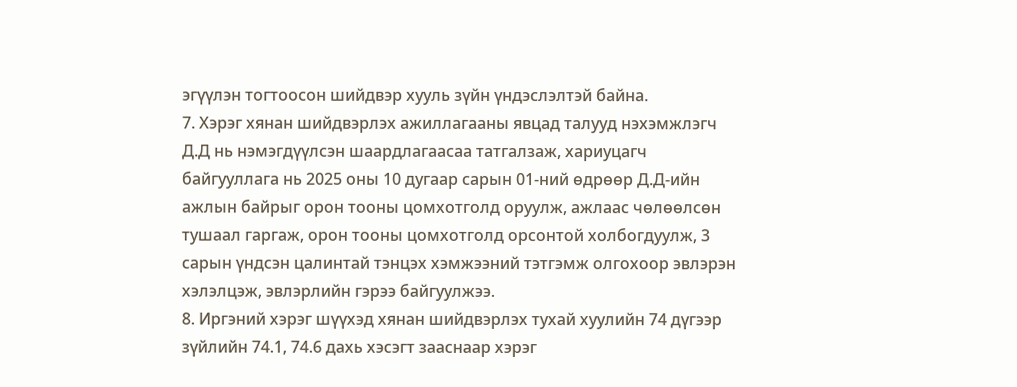эгүүлэн тогтоосон шийдвэр хууль зүйн үндэслэлтэй байна.
7. Хэрэг хянан шийдвэрлэх ажиллагааны явцад талууд нэхэмжлэгч Д.Д нь нэмэгдүүлсэн шаардлагаасаа татгалзаж, хариуцагч байгууллага нь 2025 оны 10 дугаар сарын 01-ний өдрөөр Д.Д-ийн ажлын байрыг орон тооны цомхотголд оруулж, ажлаас чөлөөлсөн тушаал гаргаж, орон тооны цомхотголд орсонтой холбогдуулж, 3 сарын үндсэн цалинтай тэнцэх хэмжээний тэтгэмж олгохоор эвлэрэн хэлэлцэж, эвлэрлийн гэрээ байгуулжээ.
8. Иргэний хэрэг шүүхэд хянан шийдвэрлэх тухай хуулийн 74 дүгээр зүйлийн 74.1, 74.6 дахь хэсэгт зааснаар хэрэг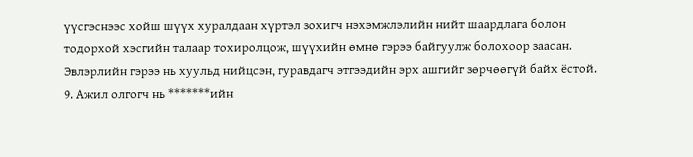үүсгэснээс хойш шүүх хуралдаан хүртэл зохигч нэхэмжлэлийн нийт шаардлага болон тодорхой хэсгийн талаар тохиролцож, шүүхийн өмнө гэрээ байгуулж болохоор заасан. Эвлэрлийн гэрээ нь хуульд нийцсэн, гуравдагч этгээдийн эрх ашгийг зөрчөөгүй байх ёстой.
9. Ажил олгогч нь *******ийн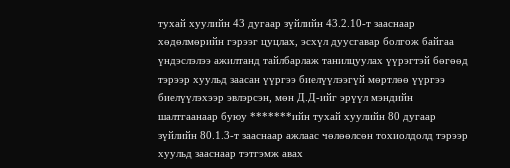тухай хуулийн 43 дугаар зүйлийн 43.2.10-т зааснаар хөдөлмөрийн гэрээг цуцлах, эсхүл дуусгавар болгож байгаа үндэслэлээ ажилтанд тайлбарлаж танилцуулах үүрэгтэй бөгөөд тэрээр хуульд заасан үүргээ биелүүлээгүй мөртлөө үүргээ биелүүлэхээр эвлэрсэн, мөн Д.Д-ийг эрүүл мэндийн шалтгаанаар буюу *******ийн тухай хуулийн 80 дугаар зүйлийн 80.1.3-т зааснаар ажлаас чөлөөлсөн тохиолдолд тэрээр хуульд зааснаар тэтгэмж авах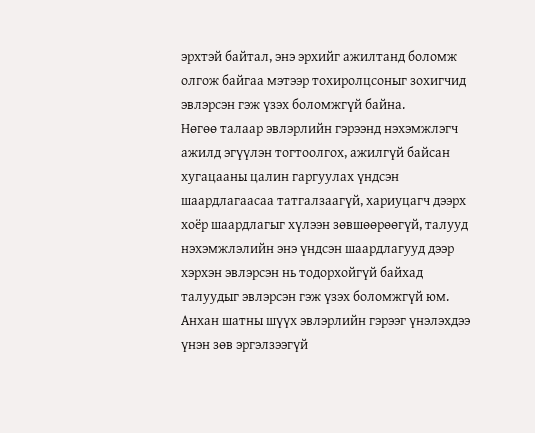эрхтэй байтал, энэ эрхийг ажилтанд боломж олгож байгаа мэтээр тохиролцсоныг зохигчид эвлэрсэн гэж үзэх боломжгүй байна.
Нөгөө талаар эвлэрлийн гэрээнд нэхэмжлэгч ажилд эгүүлэн тогтоолгох, ажилгүй байсан хугацааны цалин гаргуулах үндсэн шаардлагаасаа татгалзаагүй, хариуцагч дээрх хоёр шаардлагыг хүлээн зөвшөөрөөгүй, талууд нэхэмжлэлийн энэ үндсэн шаардлагууд дээр хэрхэн эвлэрсэн нь тодорхойгүй байхад талуудыг эвлэрсэн гэж үзэх боломжгүй юм. Анхан шатны шүүх эвлэрлийн гэрээг үнэлэхдээ үнэн зөв эргэлзээгүй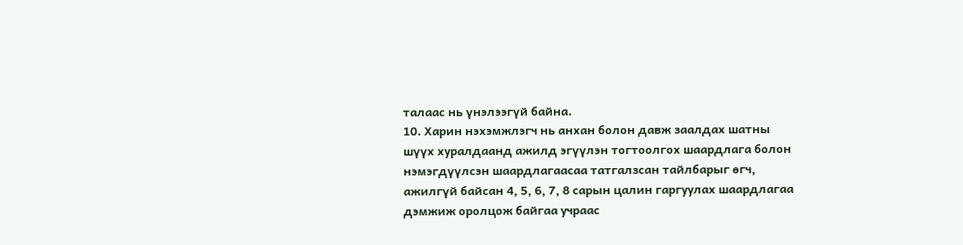талаас нь үнэлээгүй байна.
10. Харин нэхэмжлэгч нь анхан болон давж заалдах шатны шүүх хуралдаанд ажилд эгүүлэн тогтоолгох шаардлага болон нэмэгдүүлсэн шаардлагаасаа татгалзсан тайлбарыг өгч, ажилгүй байсан 4, 5, 6, 7, 8 сарын цалин гаргуулах шаардлагаа дэмжиж оролцож байгаа учраас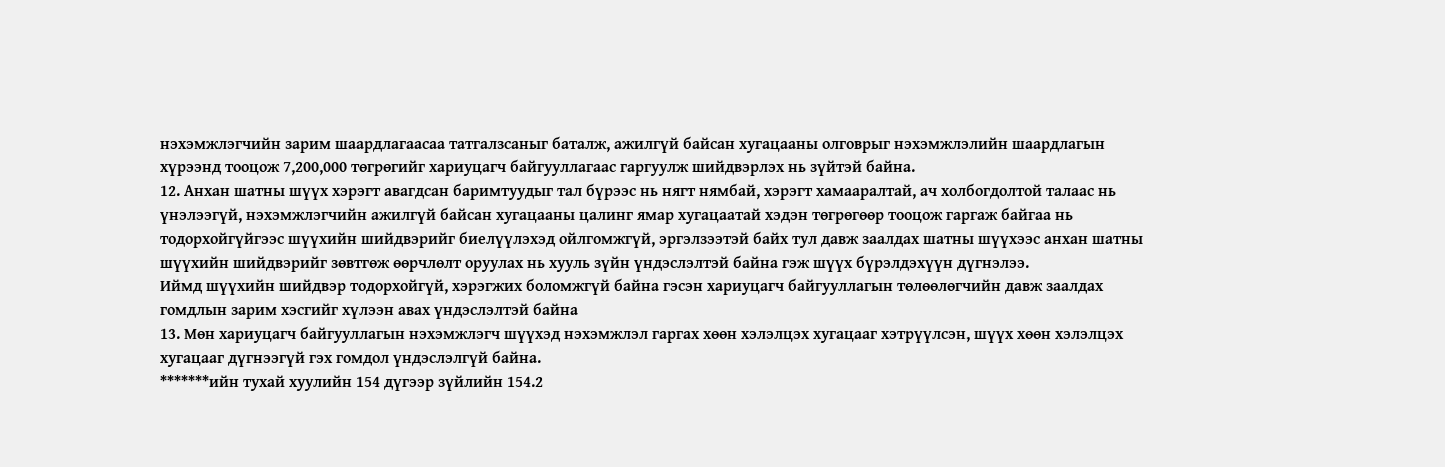нэхэмжлэгчийн зарим шаардлагаасаа татгалзсаныг баталж, ажилгүй байсан хугацааны олговрыг нэхэмжлэлийн шаардлагын хүрээнд тооцож 7,200,000 төгрөгийг хариуцагч байгууллагаас гаргуулж шийдвэрлэх нь зүйтэй байна.
12. Анхан шатны шүүх хэрэгт авагдсан баримтуудыг тал бүрээс нь нягт нямбай, хэрэгт хамааралтай, ач холбогдолтой талаас нь үнэлээгүй, нэхэмжлэгчийн ажилгүй байсан хугацааны цалинг ямар хугацаатай хэдэн төгрөгөөр тооцож гаргаж байгаа нь тодорхойгүйгээс шүүхийн шийдвэрийг биелүүлэхэд ойлгомжгүй, эргэлзээтэй байх тул давж заалдах шатны шүүхээс анхан шатны шүүхийн шийдвэрийг зөвтгөж өөрчлөлт оруулах нь хууль зүйн үндэслэлтэй байна гэж шүүх бүрэлдэхүүн дүгнэлээ.
Иймд шүүхийн шийдвэр тодорхойгүй, хэрэгжих боломжгүй байна гэсэн хариуцагч байгууллагын төлөөлөгчийн давж заалдах гомдлын зарим хэсгийг хүлээн авах үндэслэлтэй байна
13. Мөн хариуцагч байгууллагын нэхэмжлэгч шүүхэд нэхэмжлэл гаргах хөөн хэлэлцэх хугацааг хэтрүүлсэн, шүүх хөөн хэлэлцэх хугацааг дүгнээгүй гэх гомдол үндэслэлгүй байна.
*******ийн тухай хуулийн 154 дүгээр зүйлийн 154.2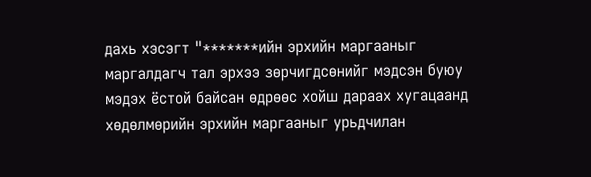дахь хэсэгт "*******ийн эрхийн маргааныг маргалдагч тал эрхээ зөрчигдсөнийг мэдсэн буюу мэдэх ёстой байсан өдрөөс хойш дараах хугацаанд хөдөлмөрийн эрхийн маргааныг урьдчилан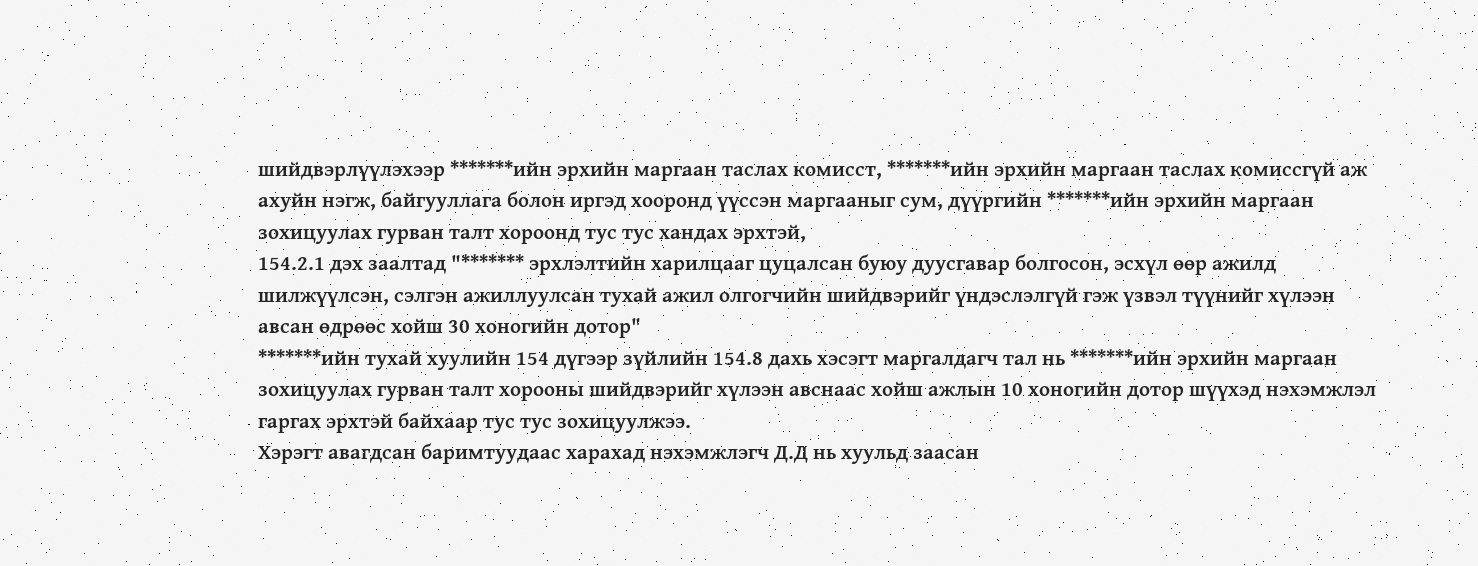шийдвэрлүүлэхээр *******ийн эрхийн маргаан таслах комисст, *******ийн эрхийн маргаан таслах комиссгүй аж ахуйн нэгж, байгууллага болон иргэд хооронд үүссэн маргааныг сум, дүүргийн *******ийн эрхийн маргаан зохицуулах гурван талт хороонд тус тус хандах эрхтэй,
154.2.1 дэх заалтад "******* эрхлэлтийн харилцааг цуцалсан буюу дуусгавар болгосон, эсхүл өөр ажилд шилжүүлсэн, сэлгэн ажиллуулсан тухай ажил олгогчийн шийдвэрийг үндэслэлгүй гэж үзвэл түүнийг хүлээн авсан өдрөөс хойш 30 хоногийн дотор"
*******ийн тухай хуулийн 154 дүгээр зүйлийн 154.8 дахь хэсэгт маргалдагч тал нь *******ийн эрхийн маргаан зохицуулах гурван талт хорооны шийдвэрийг хүлээн авснаас хойш ажлын 10 хоногийн дотор шүүхэд нэхэмжлэл гаргах эрхтэй байхаар тус тус зохицуулжээ.
Хэрэгт авагдсан баримтуудаас харахад нэхэмжлэгч Д.Д нь хуульд заасан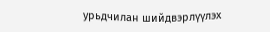урьдчилан шийдвэрлүүлэх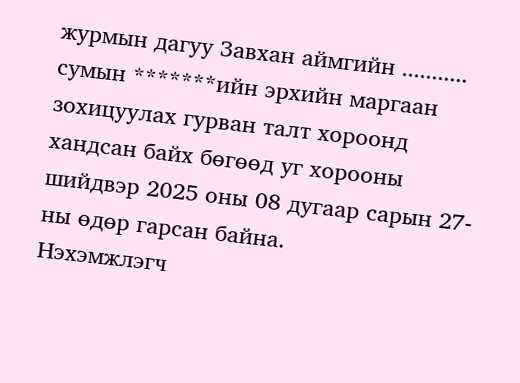журмын дагуу Завхан аймгийн ........... сумын *******ийн эрхийн маргаан зохицуулах гурван талт хороонд хандсан байх бөгөөд уг хорооны шийдвэр 2025 оны 08 дугаар сарын 27-ны өдөр гарсан байна.
Нэхэмжлэгч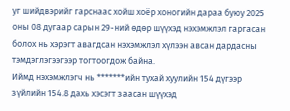уг шийдвэрийг гарснаас хойш хоёр хоногийн дараа буюу 2025 оны 08 дугаар сарын 29-ний өдөр шүүхэд нэхэмжлэл гаргасан болох нь хэрэгт авагдсан нэхэмжлэл хүлээн авсан дардасны тэмдэглэгээгээр тогтоогдож байна.
Иймд нэхэмжлэгч нь *******ийн тухай хуулийн 154 дүгээр зүйлийн 154.8 дахь хэсэгт заасан шүүхэд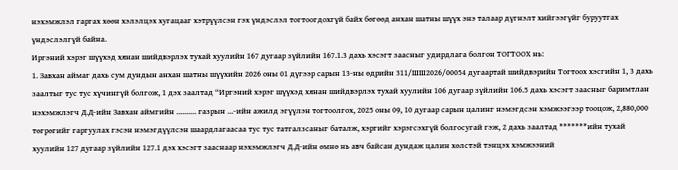нэхэмжлэл гаргах хөөн хэлэлцэх хугацааг хэтрүүлсэн гэх үндэслэл тогтоогдохгүй байх бөгөөд анхан шатны шүүх энэ талаар дүгнэлт хийгээгүйг буруутгах үндэслэлгүй байна.
Иргэний хэрэг шүүхэд хянан шийдвэрлэх тухай хуулийн 167 дугаар зүйлийн 167.1.3 дахь хэсэгт заасныг удирдлага болгон ТОГТООХ нь:
1. Завхан аймаг дахь сум дундын анхан шатны шүүхийн 2026 оны 01 дүгээр сарын 13-ны өдрийн 311/ШШ2026/00054 дугаартай шийдвэрийн Тогтоох хэсгийн 1, 3 дахь заалтыг тус тус хүчингүй болгож, 1 дэх заалтад “Иргэний хэрэг шүүхэд хянан шийдвэрлэх тухай хуулийн 106 дугаар зүйлийн 106.5 дахь хэсэгт заасныг баримтлан нэхэмжлэгч Д.Д-ийн Завхан аймгийн .......... газрын ...-ийн ажилд эгүүлэн тогтоолгох, 2025 оны 09, 10 дугаар сарын цалинг нэмэгдсэн хэмжээгээр тооцож, 2,880,000 төгрөгийг гаргуулах гэсэн нэмэгдүүлсэн шаардлагаасаа тус тус татгалзсаныг баталж, хэргийг хэрэгсэхгүй болгосугай гэж, 2 дахь заалтад *******ийн тухай хуулийн 127 дугаар зүйлийн 127.1 дэх хэсэгт зааснаар нэхэмжлэгч Д.Д-ийн өмнө нь авч байсан дундаж цалин хөлстэй тэнцэх хэмжээний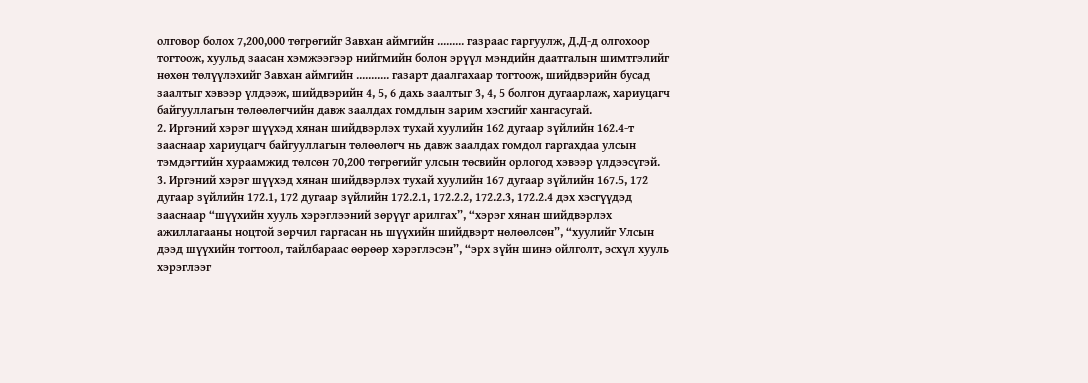олговор болох 7,200,000 төгрөгийг Завхан аймгийн ......... газраас гаргуулж, Д.Д-д олгохоор тогтоож, хуульд заасан хэмжээгээр нийгмийн болон эрүүл мэндийн даатгалын шимтгэлийг нөхөн төлүүлэхийг Завхан аймгийн ........... газарт даалгахаар тогтоож, шийдвэрийн бусад заалтыг хэвээр үлдээж, шийдвэрийн 4, 5, 6 дахь заалтыг 3, 4, 5 болгон дугаарлаж, хариуцагч байгууллагын төлөөлөгчийн давж заалдах гомдлын зарим хэсгийг хангасугай.
2. Иргэний хэрэг шүүхэд хянан шийдвэрлэх тухай хуулийн 162 дугаар зүйлийн 162.4-т зааснаар хариуцагч байгууллагын төлөөлөгч нь давж заалдах гомдол гаргахдаа улсын тэмдэгтийн хураамжид төлсөн 70,200 төгрөгийг улсын төсвийн орлогод хэвээр үлдээсүгэй.
3. Иргэний хэрэг шүүхэд хянан шийдвэрлэх тухай хуулийн 167 дугаар зүйлийн 167.5, 172 дугаар зүйлийн 172.1, 172 дугаар зүйлийн 172.2.1, 172.2.2, 172.2.3, 172.2.4 дэх хэсгүүдэд зааснаар “шүүхийн хууль хэрэглээний зөрүүг арилгах”, “хэрэг хянан шийдвэрлэх ажиллагааны ноцтой зөрчил гаргасан нь шүүхийн шийдвэрт нөлөөлсөн”, “хуулийг Улсын дээд шүүхийн тогтоол, тайлбараас өөрөөр хэрэглэсэн”, “эрх зүйн шинэ ойлголт, эсхүл хууль хэрэглээг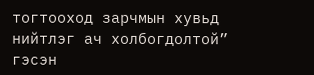тогтооход зарчмын хувьд нийтлэг ач холбогдолтой” гэсэн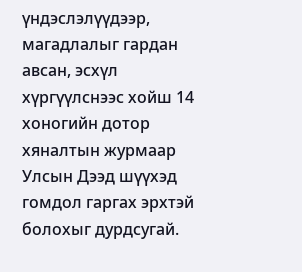үндэслэлүүдээр, магадлалыг гардан авсан, эсхүл хүргүүлснээс хойш 14 хоногийн дотор хяналтын журмаар Улсын Дээд шүүхэд гомдол гаргах эрхтэй болохыг дурдсугай.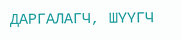ДАРГАЛАГЧ, ШҮҮГЧ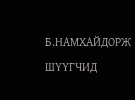Б.НАМХАЙДОРЖ
ШҮҮГЧИД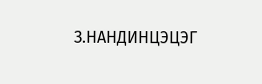З.НАНДИНЦЭЦЭГ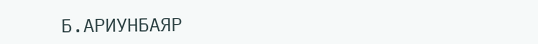Б.АРИУНБАЯР